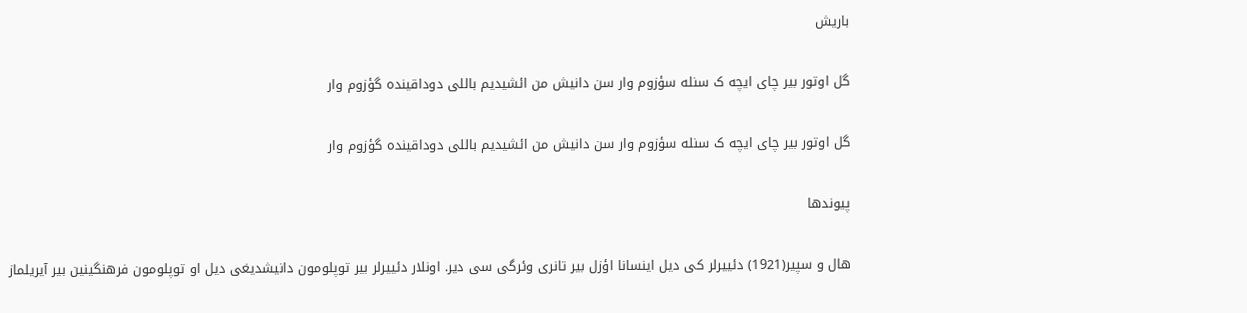باریش

گل اوتور بیر چای ایچه ک سنله سؤزوم وار سن دانیش من ائشیدیم باللی دوداقینده گؤزوم وار

گل اوتور بیر چای ایچه ک سنله سؤزوم وار سن دانیش من ائشیدیم باللی دوداقینده گؤزوم وار

پیوندها

هال و سپیر(1921) دئییرلر کی دیل اینسانا اؤزل بیر تانری وئرگی سی دیر. اونلار دئییرلر بیر توپلومون دانیشدیغی دیل او توپلومون فرهنگینین بیر آیریلماز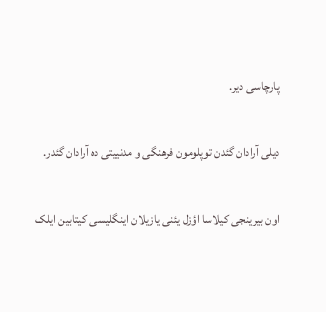پارچاسی دیر.

دیلی آرادان گئدن توپلومون فرهنگی و مدنییتی ده آرادان گئدر.

اون بیرینجی کیلاسا اؤزل یئنی یازیلان اینگلیسی کیتابین ایلک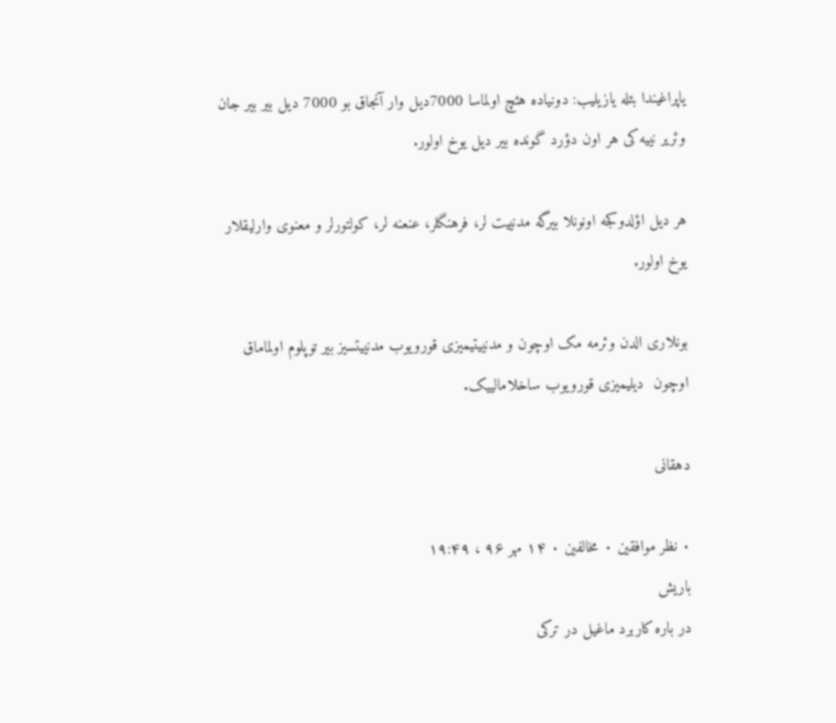یاپراغیندا بئله یازیلیب: دونیاده هئچ اولماسا 7000دیل وار آنجاق بو 7000 دیل بیر بیر جان وئریر نییه کی هر اون دؤرد گونده بیر دیل یوخ اولور.

هر دیل اؤلدوکجه اونونلا بیرگه مدنییت لر، فرهنگلر، عنعنه لر، کولتورلر و معنوی وارلیقلار یوخ اولور.

بونلاری الدن وئرمه مک اوچون و مدنییتیمیزی قورویوب مدنییتسیز بیر توپلوم اولماماق اوچون  دیلیمیزی قورویوب ساخلامالییک.

دهقانی

۰ نظر موافقین ۰ مخالفین ۰ ۱۴ مهر ۹۶ ، ۱۹:۴۹
باریش
در باره کاربرد ماغیل در ترکی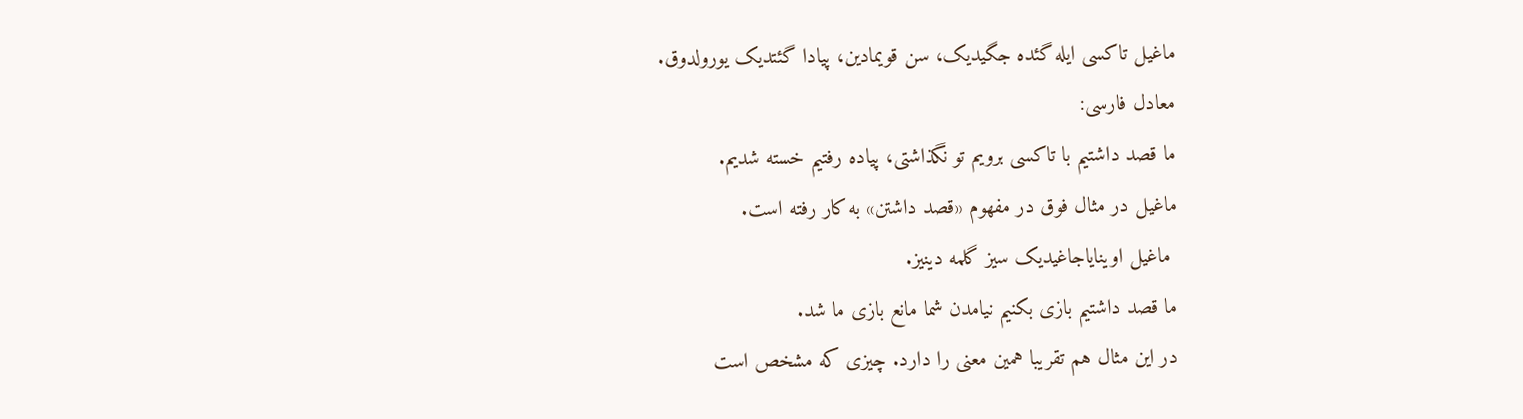ماغیل تاکسی ایله گئده جگیدیک، سن قویمادین، پیادا گئتدیک یورولدوق.
معادل فارسی:
ما قصد داشتیم با تاکسی برویم تو نگذاشتی، پیاده رفتیم خسته شدیم.
ماغیل در مثال فوق در مفهوم «قصد داشتن» به کار رفته است.
 ماغیل اوینایاجاغیدیک سیز گلمه دینیز.
ما قصد داشتیم بازی بکنیم نیامدن شما مانع بازی ما شد.
در این مثال هم تقریبا همین معنی را دارد. چیزی که مشخص است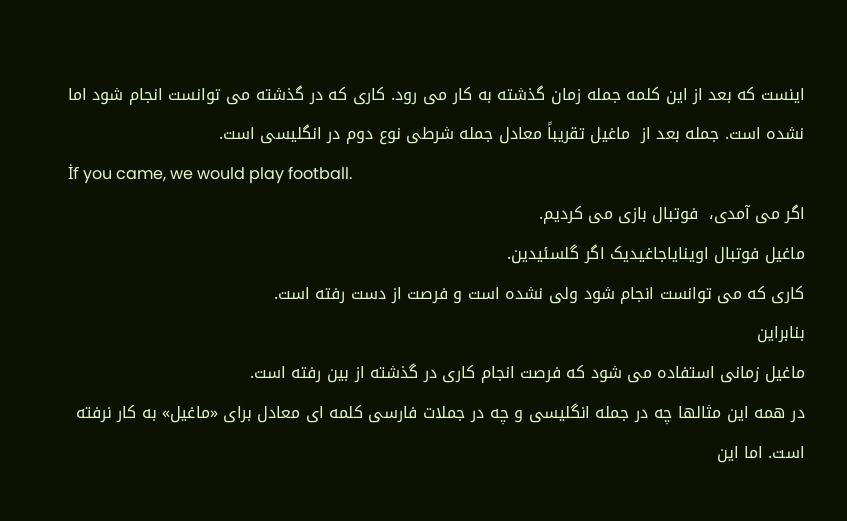اینست که بعد از این کلمه جمله زمان گذشته به کار می رود. کاری که در گذشته می توانست انجام شود اما نشده است. جمله بعد از  ماغیل تقریباً معادل جمله شرطی نوع دوم در انگلیسی است.
İf you came, we would play football.
اگر می آمدی،  فوتبال بازی می کردیم.
ماغیل فوتبال اوینایاجاغیدیک اگر گلسئیدین.
کاری که می توانست انجام شود ولی نشده است و فرصت از دست رفته است.
بنابراین
ماغیل زمانی استفاده می شود که فرصت انجام کاری در گذشته از بین رفته است.
در همه این مثالها چه در جمله انگلیسی و چه در جملات فارسی کلمه ای معادل برای «ماغیل» به کار نرفته است. اما این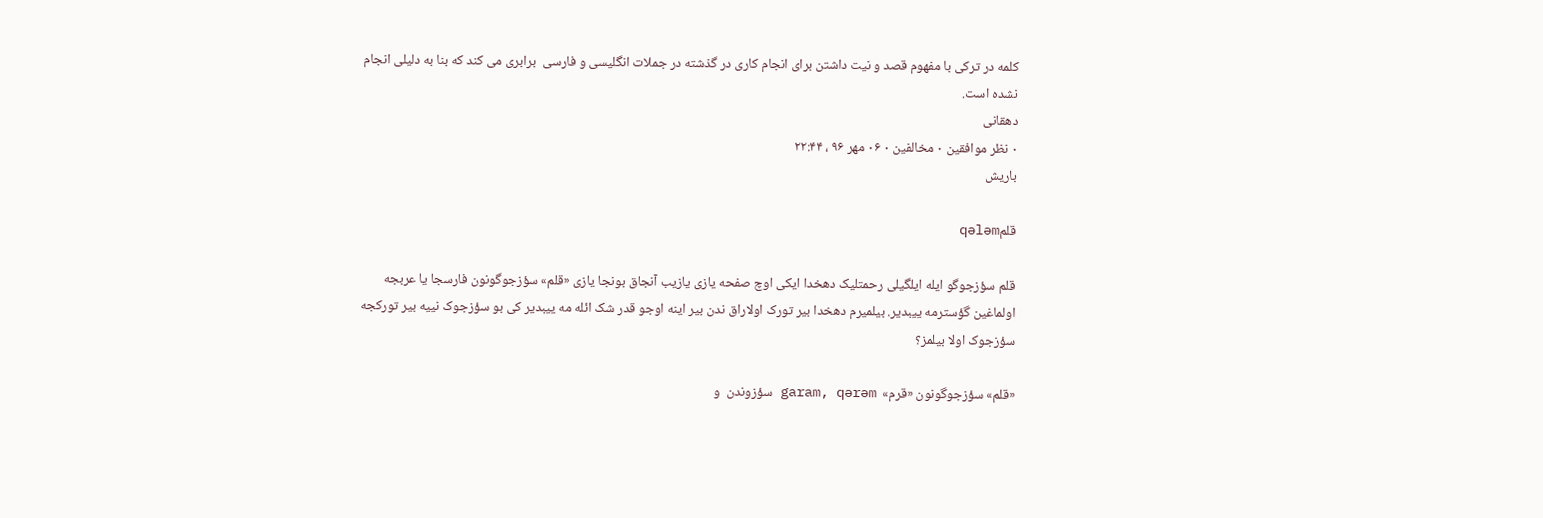کلمه در ترکی با مفهوم قصد و نیت داشتن برای انجام کاری در گذشته در جملات انگلیسی و فارسی  برابری می کند که بنا به دلیلی انجام نشده است.
دهقانی
۰ نظر موافقین ۰ مخالفین ۰ ۰۶ مهر ۹۶ ، ۲۲:۴۴
باریش

قلمqələm

قلم سؤزجوگو ایله ایلگیلی رحمتلیک دهخدا ایکی اوچ صفحه یازی یازیب آنجاق بونجا یازی «قلم» سؤزجوگونون فارسجا یا عربجه اولماغین گؤسترمه ییبدیر. بیلمیرم دهخدا بیر تورک اولاراق ندن بیر اینه اوجو قدر شک ائله مه ییبدیر کی بو سؤزجوک نییه بیر تورکجه سؤزجوک اولا بیلمز؟

«قلم» سؤزجوگونون «قرم»  garam, qərəm سؤزوندن  و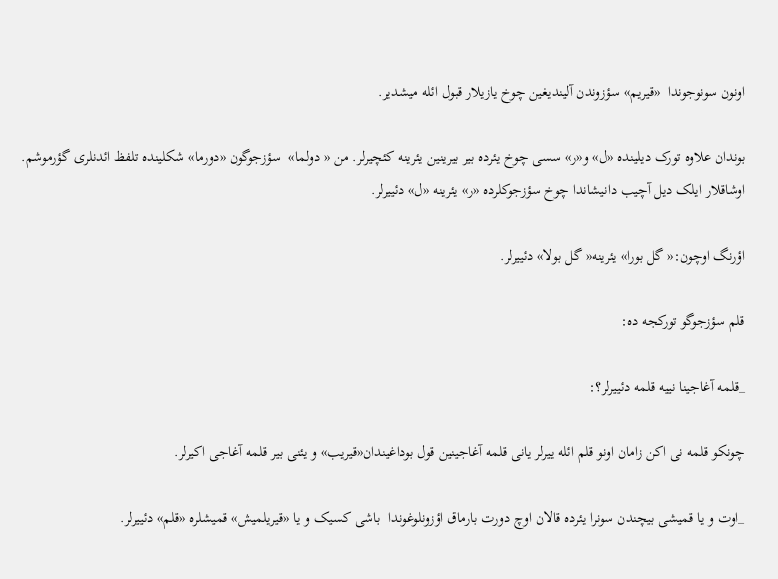اونون سونوجوندا  «قیریم» سؤزوندن آلیندیغین چوخ یازیلار قبول ائله میشدیر.

بوندان علاوه تورک دیلینده «ل» و«ر» سسی چوخ یئرده بیر بیرینین یئرینه کئچیرلر. من « دولما»  سؤزجوگون «دورما» شکلینده تلفظ ائدنلری گؤرموشم. اوشاقلار ایلک دیل آچیب دانیشاندا چوخ سؤزجوکلرده «ر» یئرینه «ل» دئییرلر.

اؤرنگ اوچون:« گل بورا» یئرینه« گل بولا» دئییرلر.

قلم سؤزجوگو تورکجه ده:

_قلمه آغاجینا نییه قلمه دئییرلر؟:

چونکو قلمه نی اکن زامان اونو قلم ائله ییرلر یانی قلمه آغاجینین قول بوداغیندان«قیریب» و یئنی بیر قلمه آغاجی اکیرلر.

_اوت و یا قمیشی بیچندن سونرا یئرده قالان اوچ دورت بارماق اؤزونلوغوندا  باشی کسیک و یا «قیریلمیش» قمیشلره «قلم» دئییرلر.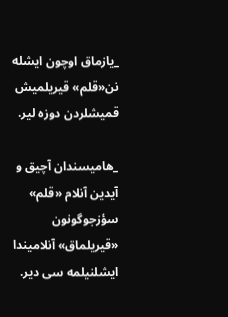_یازماق اوچون ایشله نن«قلم» قیریلمیش قمیشلردن دوزه لیر.

_هامیسندان آچیق و آیدین آنلام «قلم» سؤزجوگونون «قیریلماق» آنلامیندا ایشلنیلمه سی دیر.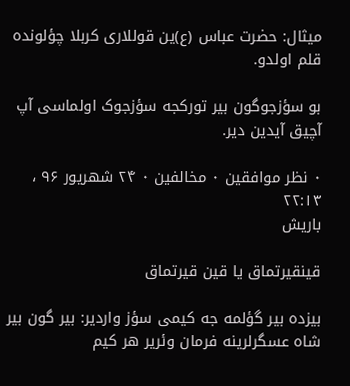میثال: حضرت عباس (ع)ین قوللاری کربلا چؤلونده قلم اولدو.

بو سؤزجوگون بیر تورکجه سؤزجوک اولماسی آپ آچیق آیدین دیر.

۰ نظر موافقین ۰ مخالفین ۰ ۲۴ شهریور ۹۶ ، ۲۲:۱۳
باریش

قینقیرتماق یا قین قیرتماق

بیزده بیر گؤلمه جه کیمی سؤز واردیر: بیر گون بیر شاه عسگرلرینه فرمان وئریر هر کیم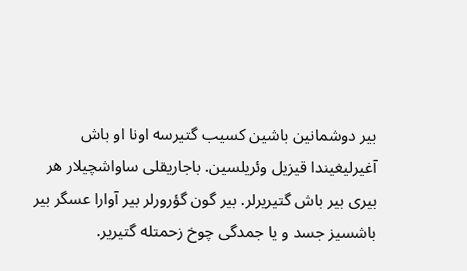بیر دوشمانین باشین کسیب گتیرسه اونا او باش آغیرلیغیندا قیزیل وئریلسین. باجاریقلی ساواشچیلار هر بیری بیر باش گتیریرلر. بیر گون گؤرورلر بیر آوارا عسگر بیر باشسیز جسد و یا جمدگی چوخ زحمتله گتیریر.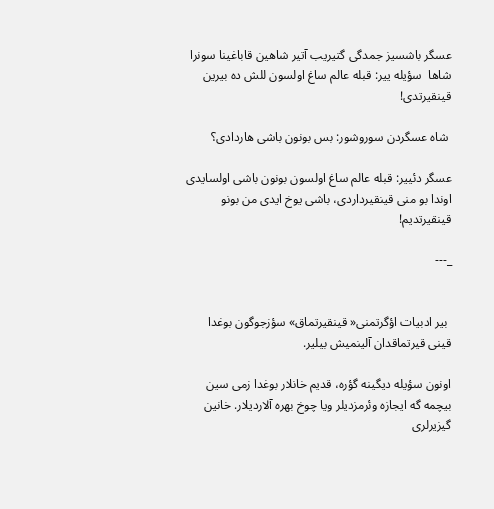عسگر باشسیز جمدگی گتیریب آتیر شاهین قاباغینا سونرا شاها  سؤیله ییر: قبله عالم ساغ اولسون للش ده بیرین قینقیرتدی!

 شاه عسگردن سوروشور: بس بونون باشی هاردادی؟

عسگر دئییر: قبله عالم ساغ اولسون بونون باشی اولسایدی اوندا بو منی قینقیرداردی، باشی یوخ ایدی من بونو قینقیرتدیم!

_---


 بیر ادبیات اؤگرتمنی« قینقیرتماق» سؤزجوگون بوغدا قینی قیرتماقدان آلینمیش بیلیر.

اونون سؤیله دیگینه گؤره، قدیم خانلار بوغدا زمی سین بیچمه گه ایجازه وئرمزدیلر ویا چوخ بهره آلاردیلار. خانین گیزیرلری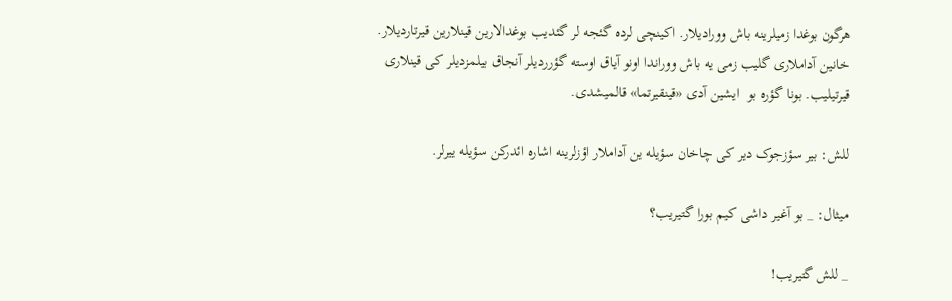هرگون بوغدا زمیلرینه باش وورادیلار. اکینچی لرده گئجه لر گئدیب بوغدالارین قینلارین قیرتاردیلار. خانین آداملاری گلیب زمی یه باش ووراندا اونو آیاق اوسته گؤرردیلر آنجاق بیلمزدیلر کی قینلاری قیرتیلیب. بونا گؤره بو  ایشین آدی «قینقیرتما» قالمیشدی.

للش: بیر سؤزجوک دیر کی چاخان سؤیله ین آداملار اؤزلرینه اشاره ائدرکن سؤیله ییرلر.

میثال: _ بو آغیر داشی کیم بورا گتیریب؟

_ للش گتیریب!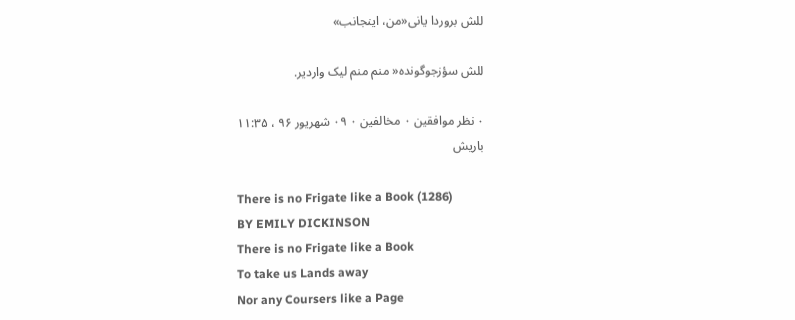للش بروردا یانی«من، اینجانب»

للش سؤزجوگونده« منم منم لیک واردیر.

۰ نظر موافقین ۰ مخالفین ۰ ۰۹ شهریور ۹۶ ، ۱۱:۳۵
باریش

There is no Frigate like a Book (1286)
BY EMILY DICKINSON
There is no Frigate like a Book
To take us Lands away
Nor any Coursers like a Page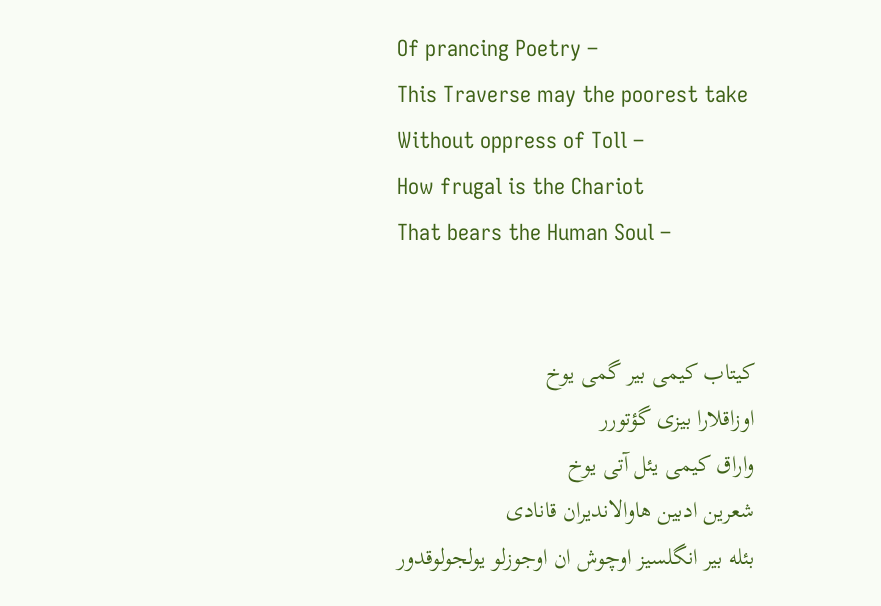Of prancing Poetry –
This Traverse may the poorest take
Without oppress of Toll –
How frugal is the Chariot
That bears the Human Soul –


کیتاب کیمی بیر گمی یوخ
اوزاقلارا بیزی گؤتورر
واراق کیمی یئل آتی یوخ
شعرین ادبین هاوالاندیران قانادی
بئله بیر انگلسیز اوچوش ان اوجوزلو یولجولوقدور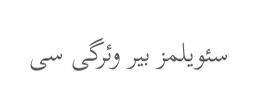سئویلمز بیر وئرگی سی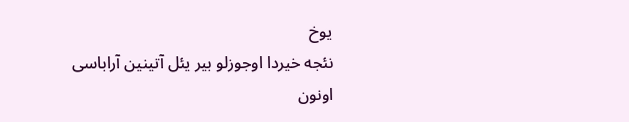یوخ
نئجه خیردا اوجوزلو بیر یئل آتینین آراباسی
اونون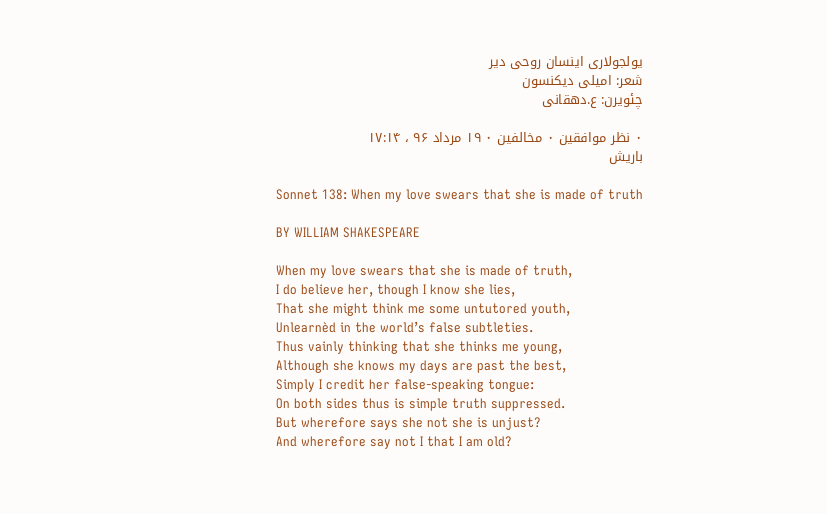یولجولاری اینسان روحی دیر
شعر: امیلی دیکنسون
چئویرن: ع.دهقانی

۰ نظر موافقین ۰ مخالفین ۰ ۱۹ مرداد ۹۶ ، ۱۷:۱۴
باریش

Sonnet 138: When my love swears that she is made of truth

BY WILLIAM SHAKESPEARE

When my love swears that she is made of truth,
I do believe her, though I know she lies,
That she might think me some untutored youth,
Unlearnèd in the world’s false subtleties.
Thus vainly thinking that she thinks me young,
Although she knows my days are past the best,
Simply I credit her false-speaking tongue:
On both sides thus is simple truth suppressed.
But wherefore says she not she is unjust?
And wherefore say not I that I am old?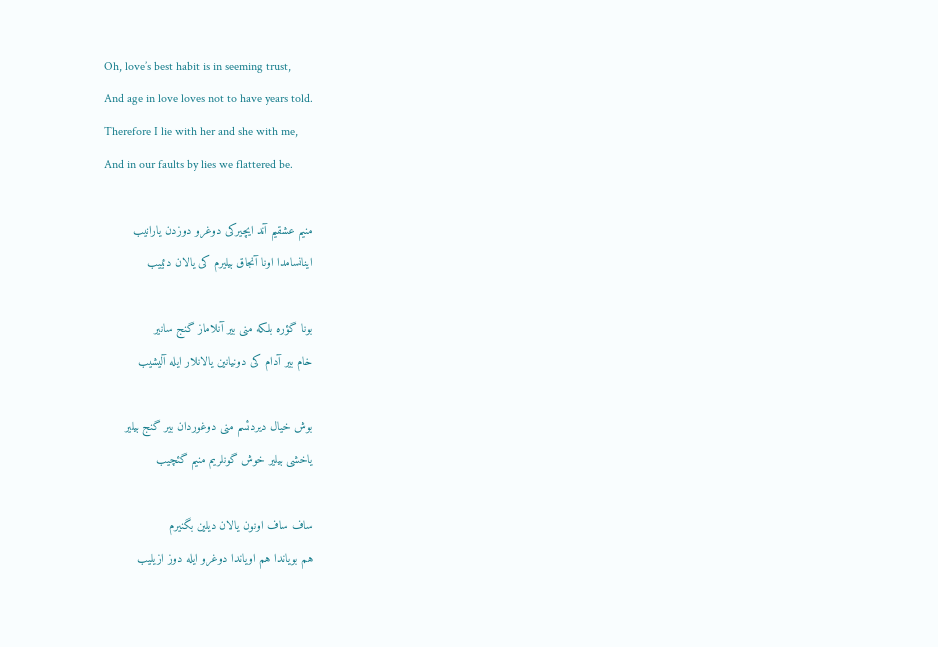Oh, love’s best habit is in seeming trust,
And age in love loves not to have years told.
Therefore I lie with her and she with me,
And in our faults by lies we flattered be.

منیم عشقیم آند ایچیرکی دوغرو دوزدن یارانیب
اینانسامدا اونا آنجاق بیلیرم کی یالان دئییب

بونا گؤره بلکه منی بیر آنلاماز گنج سانیر
خام بیر آدام کی دونیانین یالانلار ایله آلیشیب

بوش خیال دیردئسم منی دوغوردان بیر گنج بیلیر
یاخشی بیلیر خوش گونلریم منیم گئچیب

ساف ساف اونون یالان دیلین بگنیرم
هم بویاندا هم اویاندا دوغرو ایله دوز ازیلیب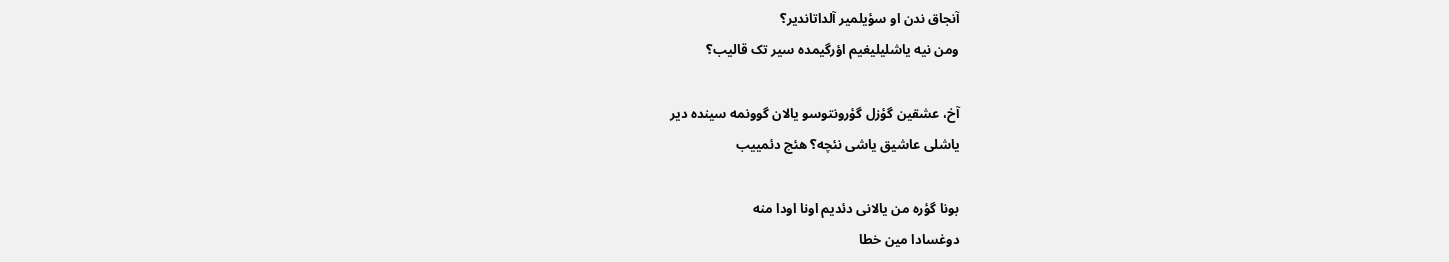آنجاق ندن او سؤیلمیر آلداتاندیر؟
ومن نیه یاشلیلیغیم اؤرگیمده سیر تک قالیب؟

آخ، عشقین گؤزل گؤرونتوسو یالان گوونمه سینده دیر
یاشلی عاشیق یاشی نئچه؟ هئچ دئمییب

بونا گؤره من یالانی دئدیم اونا اودا منه
دوغسادا مین خطا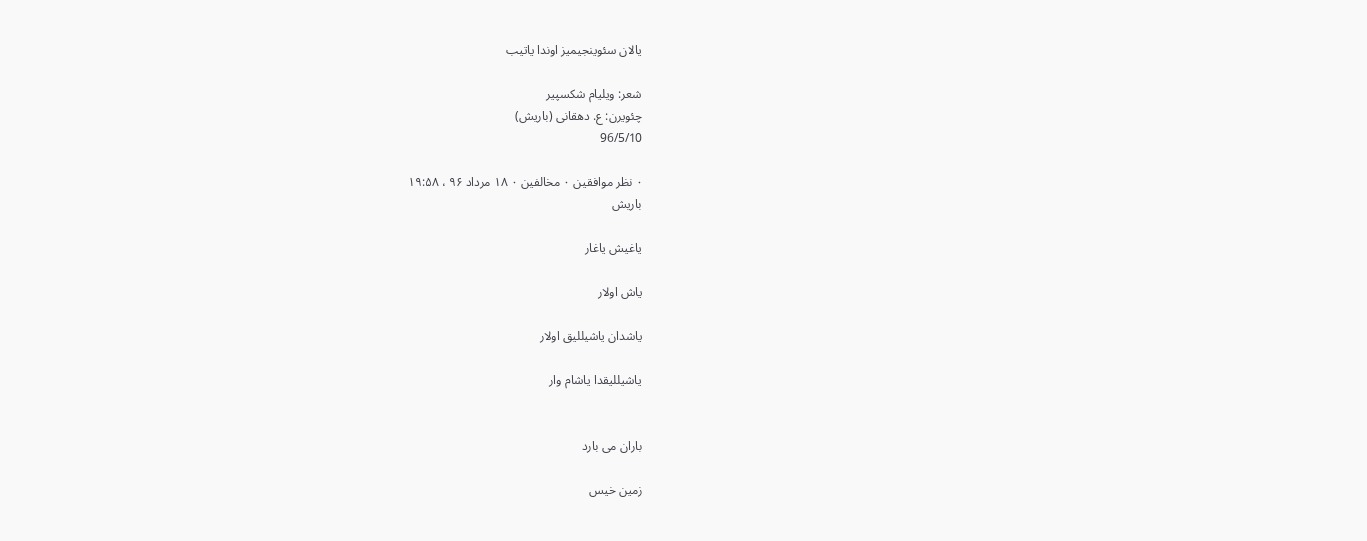یالان سئوینجیمیز اوندا یاتیب

شعر: ویلیام شکسپیر
چئویرن: ع. دهقانی (باریش)
96/5/10

۰ نظر موافقین ۰ مخالفین ۰ ۱۸ مرداد ۹۶ ، ۱۹:۵۸
باریش

یاغیش یاغار

یاش اولار

یاشدان یاشیللیق اولار

یاشیللیقدا یاشام وار


باران می بارد

زمین خیس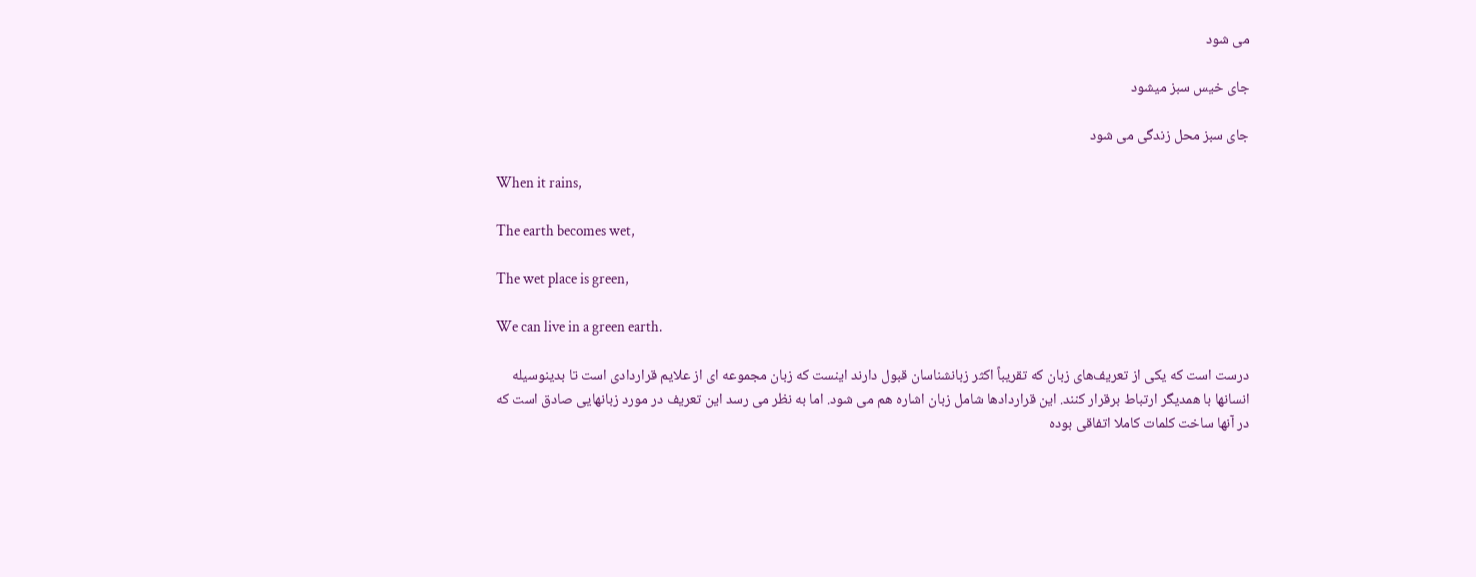می شود

جای خیس سبز میشود

جای سبز محل زندگی می شود

When it rains,

The earth becomes wet,

The wet place is green,

We can live in a green earth.

درست است که یکی از تعریف‌های زبان که تقریباً اکثر زبانشناسان قبول دارند اینست که زبان مجموعه ای از علایم قراردادی است تا بدینوسیله انسانها با همدیگر ارتباط برقرار کنند. این قراردادها شامل زبان اشاره هم می شود. اما به نظر می رسد این تعریف در مورد زبانهایی صادق است که در آنها ساخت کلمات کاملا اتفاقی بوده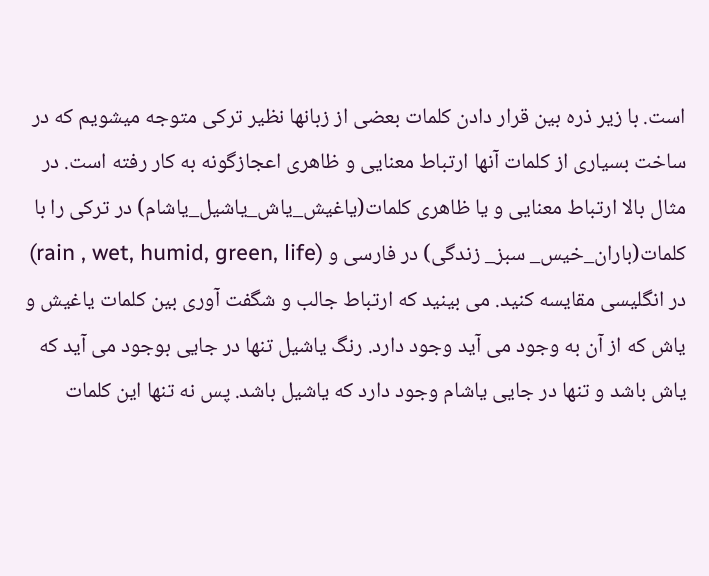است. با زیر ذره بین قرار دادن کلمات بعضی از زبانها نظیر ترکی متوجه میشویم که در ساخت بسیاری از کلمات آنها ارتباط معنایی و ظاهری اعجازگونه به کار رفته است. در مثال بالا ارتباط معنایی و یا ظاهری کلمات(یاغیش_یاش_یاشیل_یاشام) در ترکی را با کلمات(باران_خیس_ سبز_ زندگی) در فارسی و (rain , wet, humid, green, life) در انگلیسی مقایسه کنید. می بینید که ارتباط جالب و شگفت آوری بین کلمات یاغیش و یاش که از آن به وجود می آید وجود دارد. رنگ یاشیل تنها در جایی بوجود می آید که یاش باشد و تنها در جایی یاشام وجود دارد که یاشیل باشد. پس نه تنها این کلمات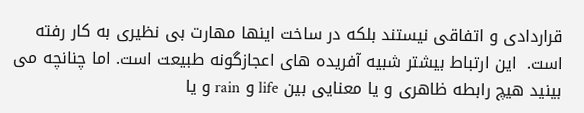قراردادی و اتفاقی نیستند بلکه در ساخت اینها مهارت بی نظیری به کار رفته است.  این ارتباط بیشتر شبیه آفریده های اعجازگونه طبیعت است. اما چنانچه می بینید هیچ رابطه ظاهری و یا معنایی بین life و rain و یا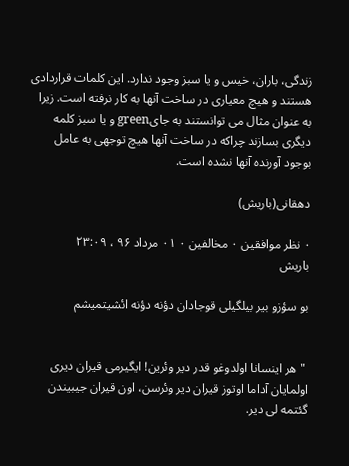زندگی، باران، خیس و یا سبز وجود ندارد. این کلمات قراردادی هستند و هیچ معیاری در ساخت آنها به کار نرفته است. زیرا به عنوان مثال می توانستند به جایgreen و یا سبز کلمه دیگری بسازند چراکه در ساخت آنها هیچ توجهی به عامل بوجود آورنده آنها نشده است.

دهقانی(باریش)

۰ نظر موافقین ۰ مخالفین ۰ ۰۱ مرداد ۹۶ ، ۲۳:۰۹
باریش

بو سؤزو بیر بیلگیلی قوجادان دؤنه دؤنه ائشیتمیشم


 "هر اینسانا اولدوغو قدر دیر وئرین! ایگیرمی قیران دیری اولمایان آداما اوتوز قیران دیر وئرسن، اون قیران جیبیندن گئتمه لی دیر.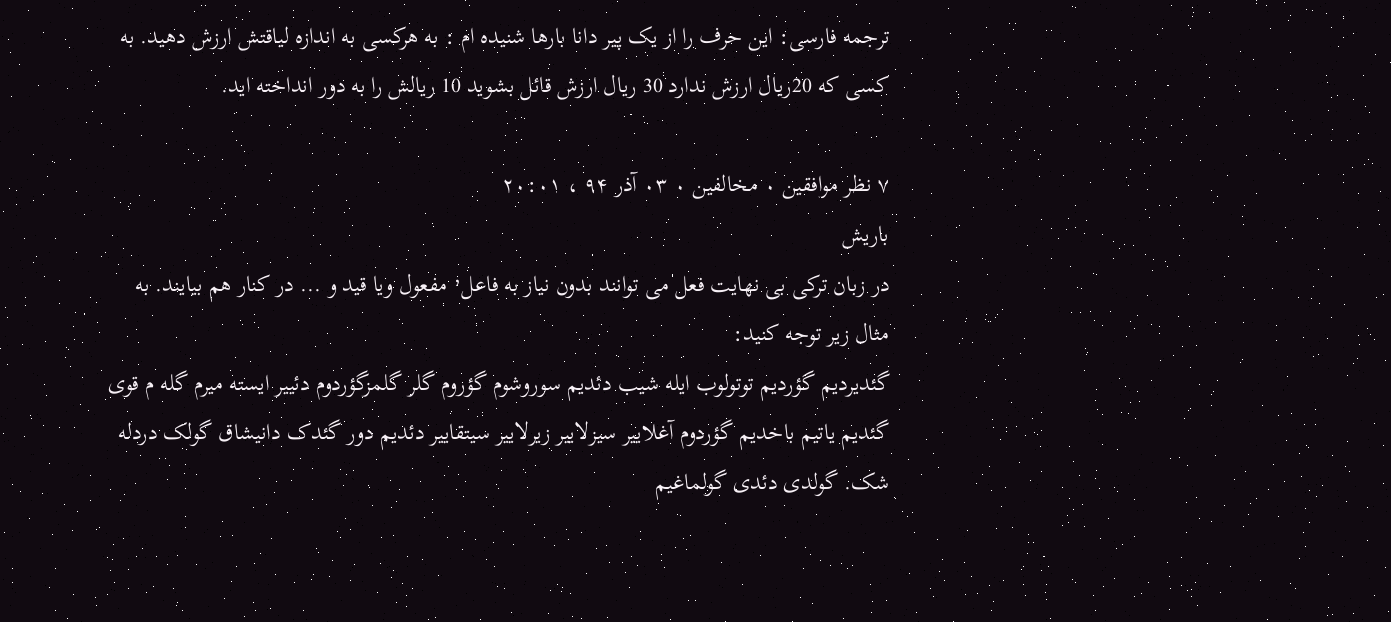ترجمه فارسی: این حرف را از یک پیر دانا بارها شنیده ام : به هرکسی به اندازه لیاقتش ارزش دهید. به کسی که 20ریال ارزش ندارد 30 ریال ارزش قائل بشوید 10 ریالش را به دور انداخته اید.

۷ نظر موافقین ۰ مخالفین ۰ ۰۳ آذر ۹۴ ، ۲۰:۰۱
باریش
در زبان ترکی بی نهایت فعل می توانند بدون نیاز به فاعل٬ مفعول ویا قید و ... در کنار هم بیایند. به مثال زیر توجه کنید:
گئدیردیم گؤردیم توتولوب ایله شیب دئدیم سوروشوم گؤروم گلر گلمزگؤردوم دئییر ایسته میرم گله م قوی گئدیم یاتیم باخدیم گؤردوم آغلاییر سیزلاییر زیرلاییر سیتقاییر دئدیم دور گئدک دانیشاق گولک دردله شک. گولدی دئدی گولماغیم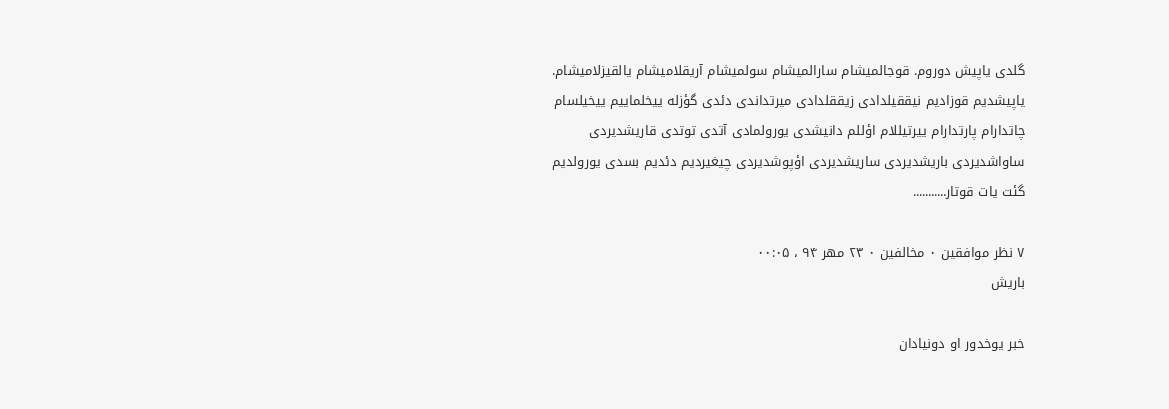گلدی یاپیش دوروم. قوجالمیشام سارالمیشام سولمیشام آریقلامیشام یالقیزلامیشام. یاپیشدیم قوزادیم نیققیلدادی زیققلدادی میرتداندی دئدی گؤزله ییخلماییم ییخیلسام چاتدارام پارتدارام ییرتیللام اؤللم دانیشدی یورولمادی آتدی توتدی قاریشدیردی ساواشدیردی باریشدیردی ساریشدیردی اؤپوشدیردی چیغیردیم دئدیم بسدی یورولدیم گئت یات قوتار...........

۷ نظر موافقین ۰ مخالفین ۰ ۲۳ مهر ۹۴ ، ۰۰:۰۵
باریش

خبر یوخدور او دونیادان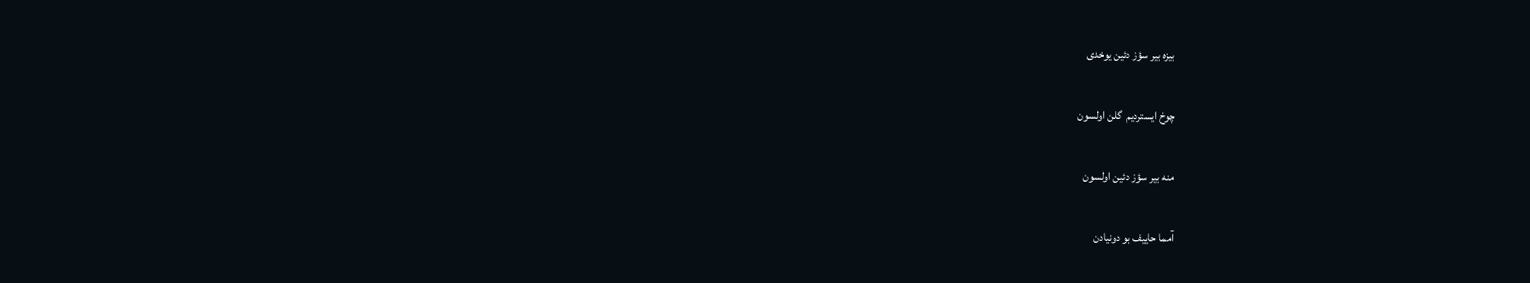بیزه بیر سؤز دئین یوخدی

چوخ ایستردیم  گلن اولسون

منه بیر سؤز دئین اولسون

آمما حاییف بو دونیادن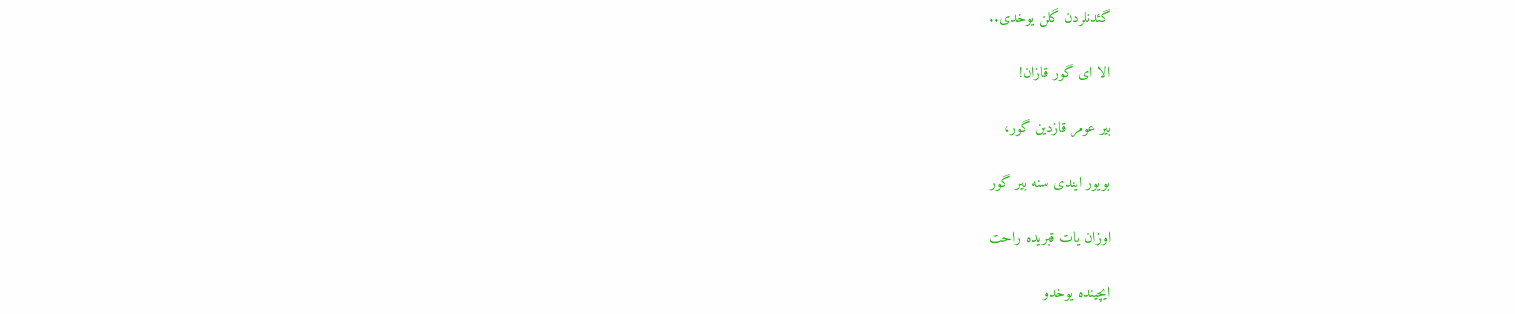گئدنلردن گلن یوخدی..

الا ای گور قازان!

بیر عومر قازدین گور،

بویور ایندی سنه بیر گور

اوزان یات قبریده راحت

ایچینده یوخدو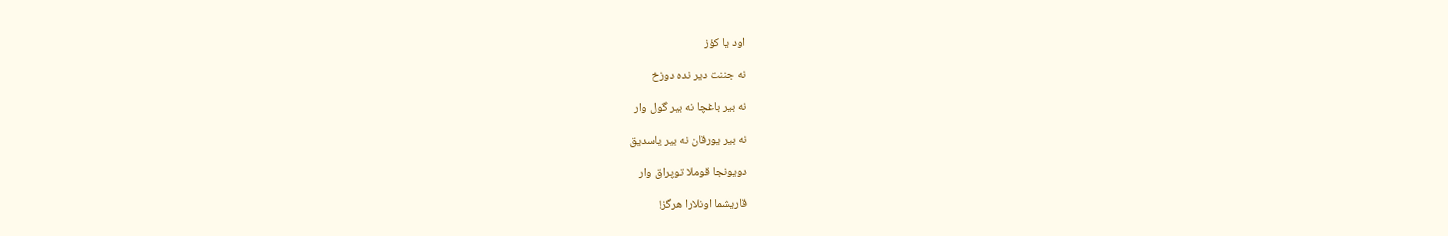اود یا کؤز

نه جننت دیر نده دوزخ

نه بیر باغچا نه بیر گول وار

نه بیر یورقان نه بیر یاسدیق

دویونجا قوملا توپراق وار

قاریشما اونلارا هرگز!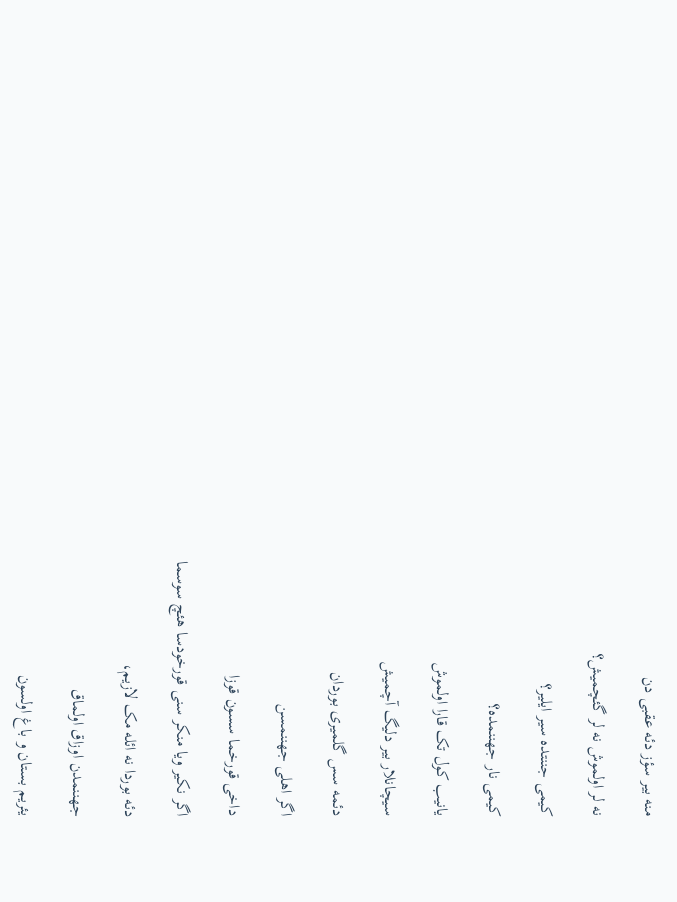منه بیر سؤز دئه عقبی دن

نه لر اولموش نه لر گئچمیش؟

کیمی جننتده سیر ایلیر؟

کیمی نار جهننمده؟

یانیب کول تک قارا اولموش

سیچانلار بیر دلیگ آچمیش

دئمه سس گلمیری بوردان

اگر اهلی جهننمسن

داخی قورخما سسون قوزا

اگر نکیر ویا منکر سنی قورخودسا هئچ سوسما

دئه بوردا نه ائله مک لازیم،

جهننمدن اوزاق اولماق

یئریم بستان و باغ اولسون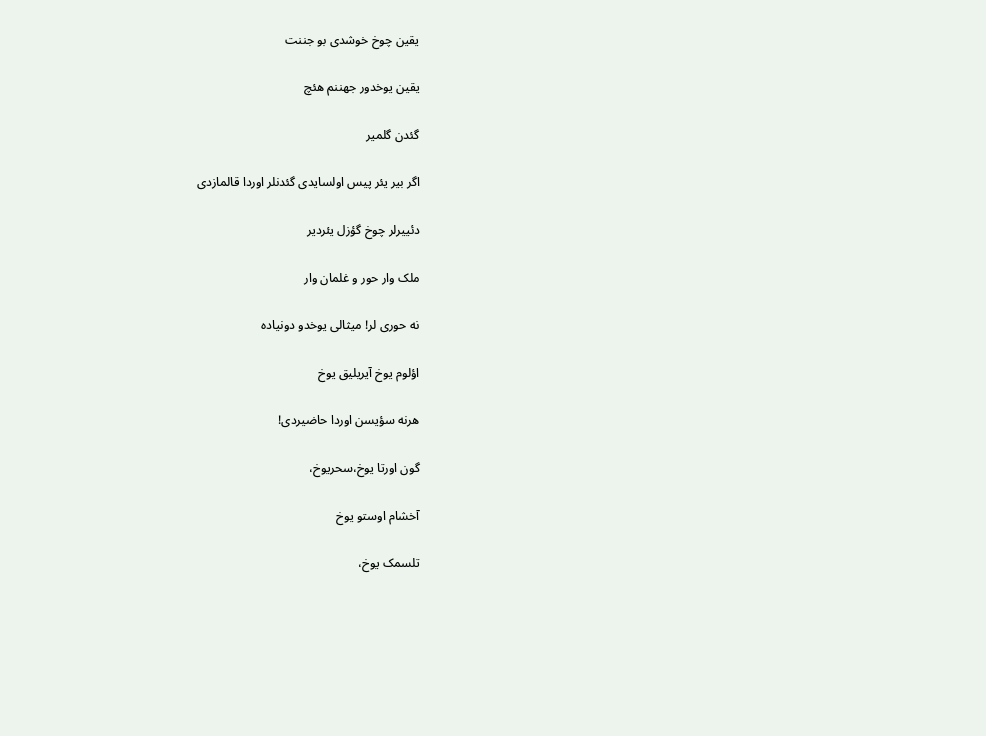یقین چوخ خوشدی بو جننت

یقین یوخدور جهننم هئچ

گئدن گلمیر

اگر بیر یئر پیس اولسایدی گئدنلر اوردا قالمازدی

دئییرلر چوخ گؤزل یئردیر

ملک وار حور و غلمان وار

نه حوری لر! میثالی یوخدو دونیاده

اؤلوم یوخ آیریلیق یوخ

هرنه سؤیسن اوردا حاضیردی!

گون اورتا یوخ،سحریوخ،

آخشام اوستو یوخ

تلسمک یوخ،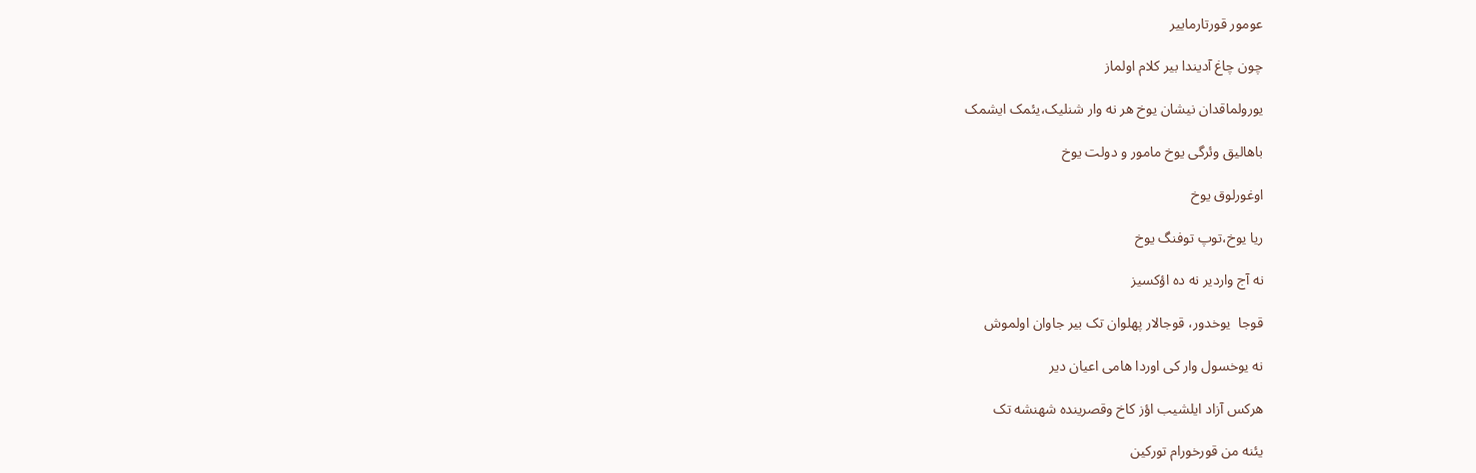عومور قورتارماییر

چون چاغ آدیندا بیر کلام اولماز

یورولماقدان نیشان یوخ هر نه وار شنلیک،یئمک ایشمک

باهالیق وئرگی یوخ مامور و دولت یوخ

اوغورلوق یوخ

ریا یوخ،توپ توفنگ یوخ

نه آج واردیر نه ده اؤکسیز

قوجا  یوخدور، قوجالار پهلوان تک بیر جاوان اولموش

نه یوخسول وار کی اوردا هامی اعیان دیر

هرکس آزاد ایلشیب اؤز کاخ وقصرینده شهنشه تک

یئنه من قورخورام تورکین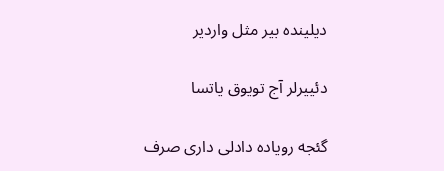دیلینده بیر مثل واردیر

دئییرلر آج تویوق یاتسا

گئجه رویاده دادلی داری صرف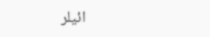ائیلر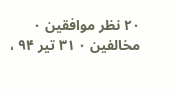۲۰ نظر موافقین ۰ مخالفین ۰ ۳۱ تیر ۹۴ ،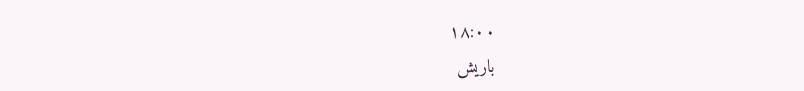۱۸:۰۰
باریش